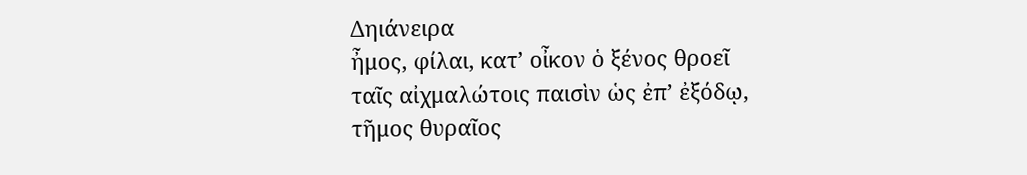Δηιάνειρα
ἦμος, φίλαι, κατʼ οἶκον ὁ ξένος θροεῖ
ταῖς αἰχμαλώτοις παισὶν ὡς ἐπʼ ἐξόδῳ,
τῆμος θυραῖος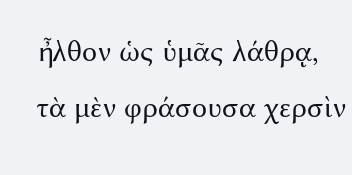ἦλθον ὡς ὑμᾶς λάθρᾳ,
τὰ μὲν φράσουσα χερσὶν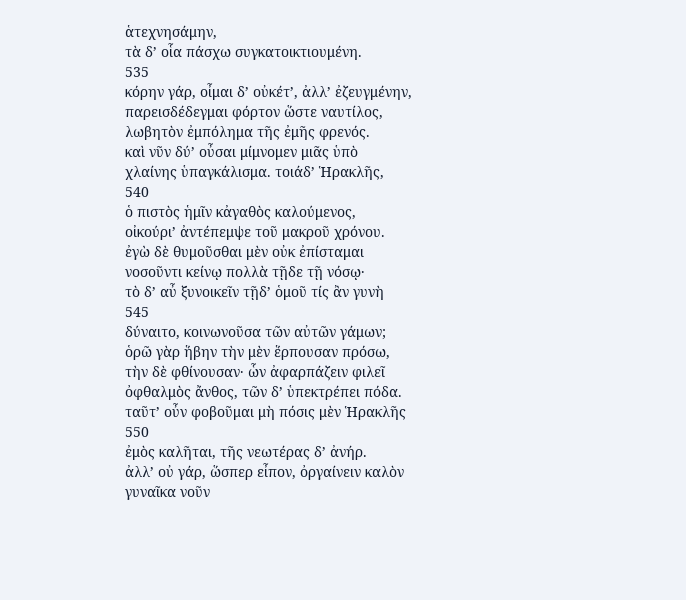ἁτεχνησάμην,
τὰ δʼ οἷα πάσχω συγκατοικτιουμένη.
535
κόρην γάρ, οἶμαι δʼ οὐκέτʼ, ἀλλʼ ἐζευγμένην,
παρεισδέδεγμαι φόρτον ὥστε ναυτίλος,
λωβητὸν ἐμπόλημα τῆς ἐμῆς φρενός.
καὶ νῦν δύʼ οὖσαι μίμνομεν μιᾶς ὑπὸ
χλαίνης ὑπαγκάλισμα. τοιάδʼ Ἡρακλῆς,
540
ὁ πιστὸς ἡμῖν κἀγαθὸς καλούμενος,
οἰκούριʼ ἀντέπεμψε τοῦ μακροῦ χρόνου.
ἐγὼ δὲ θυμοῦσθαι μὲν οὐκ ἐπίσταμαι
νοσοῦντι κείνῳ πολλὰ τῇδε τῇ νόσῳ·
τὸ δʼ αὖ ξυνοικεῖν τῇδʼ ὁμοῦ τίς ἂν γυνὴ
545
δύναιτο, κοινωνοῦσα τῶν αὐτῶν γάμων;
ὁρῶ γὰρ ἥβην τὴν μὲν ἕρπουσαν πρόσω,
τὴν δὲ φθίνουσαν· ὧν ἀφαρπάζειν φιλεῖ
ὀφθαλμὸς ἄνθος, τῶν δʼ ὑπεκτρέπει πόδα.
ταῦτʼ οὖν φοβοῦμαι μὴ πόσις μὲν Ἡρακλῆς
550
ἐμὸς καλῆται, τῆς νεωτέρας δʼ ἀνήρ.
ἀλλʼ οὐ γάρ, ὥσπερ εἶπον, ὀργαίνειν καλὸν
γυναῖκα νοῦν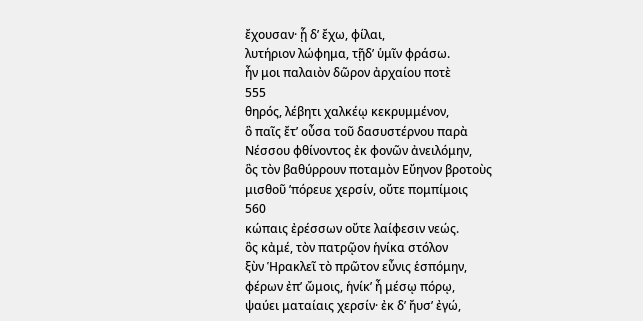ἔχουσαν· ᾗ δʼ ἔχω, φίλαι,
λυτήριον λώφημα, τῇδʼ ὑμῖν φράσω.
ἦν μοι παλαιὸν δῶρον ἀρχαίου ποτὲ
555
θηρός, λέβητι χαλκέῳ κεκρυμμένον,
ὃ παῖς ἔτʼ οὖσα τοῦ δασυστέρνου παρὰ
Νέσσου φθίνοντος ἐκ φονῶν ἀνειλόμην,
ὃς τὸν βαθύρρουν ποταμὸν Εὔηνον βροτοὺς
μισθοῦ ʼπόρευε χερσίν, οὔτε πομπίμοις
560
κώπαις ἐρέσσων οὔτε λαίφεσιν νεώς.
ὃς κἀμέ, τὸν πατρῷον ἡνίκα στόλον
ξὺν Ἡρακλεῖ τὸ πρῶτον εὖνις ἑσπόμην,
φέρων ἐπʼ ὤμοις, ἡνίκʼ ἦ μέσῳ πόρῳ,
ψαύει ματαίαις χερσίν· ἐκ δʼ ἤυσʼ ἐγώ,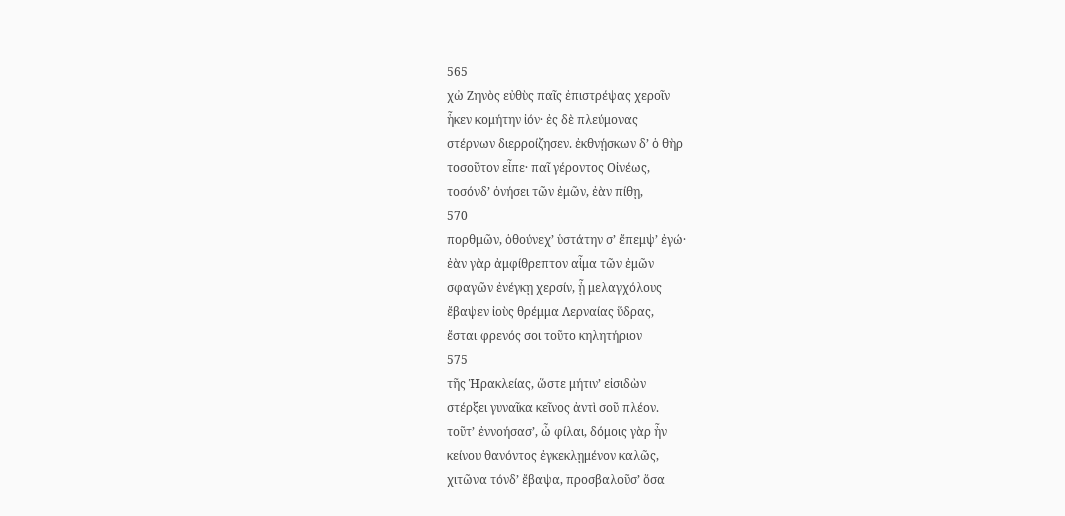565
χὠ Ζηνὸς εὐθὺς παῖς ἐπιστρέψας χεροῖν
ἧκεν κομήτην ἰόν· ἐς δὲ πλεύμονας
στέρνων διερροίζησεν. ἐκθνῄσκων δʼ ὁ θὴρ
τοσοῦτον εἶπε· παῖ γέροντος Οἰνέως,
τοσόνδʼ ὀνήσει τῶν ἐμῶν, ἐὰν πίθῃ,
570
πορθμῶν, ὁθούνεχʼ ὑστάτην σʼ ἔπεμψʼ ἐγώ·
ἐὰν γὰρ ἀμφίθρεπτον αἷμα τῶν ἐμῶν
σφαγῶν ἐνέγκῃ χερσίν, ᾗ μελαγχόλους
ἔβαψεν ἰοὺς θρέμμα Λερναίας ὕδρας,
ἔσται φρενός σοι τοῦτο κηλητήριον
575
τῆς Ἡρακλείας, ὥστε μήτινʼ εἰσιδὼν
στέρξει γυναῖκα κεῖνος ἀντὶ σοῦ πλέον.
τοῦτʼ ἐννοήσασʼ, ὦ φίλαι, δόμοις γὰρ ἦν
κείνου θανόντος ἐγκεκλῃμένον καλῶς,
χιτῶνα τόνδʼ ἔβαψα, προσβαλοῦσʼ ὅσα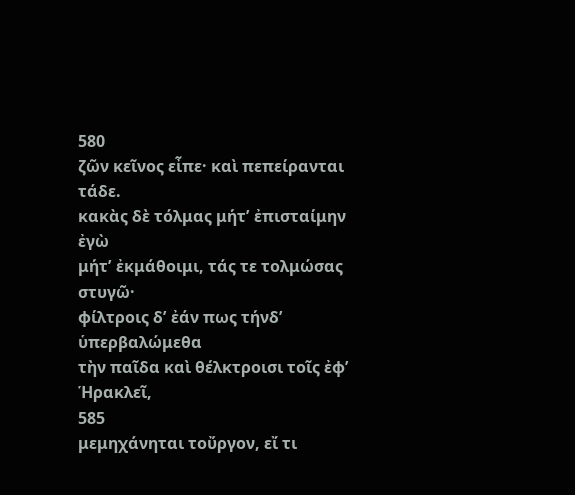580
ζῶν κεῖνος εἶπε· καὶ πεπείρανται τάδε.
κακὰς δὲ τόλμας μήτʼ ἐπισταίμην ἐγὼ
μήτʼ ἐκμάθοιμι, τάς τε τολμώσας στυγῶ·
φίλτροις δʼ ἐάν πως τήνδʼ ὑπερβαλώμεθα
τὴν παῖδα καὶ θέλκτροισι τοῖς ἐφʼ Ἡρακλεῖ,
585
μεμηχάνηται τοὔργον, εἴ τι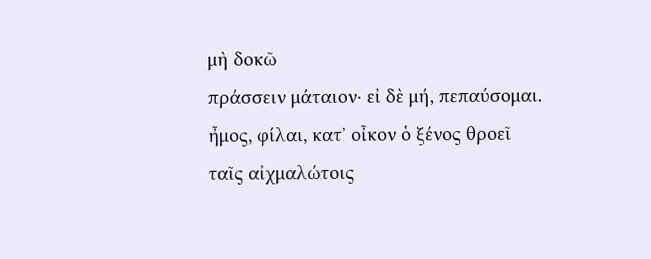μὴ δοκῶ
πράσσειν μάταιον· εἰ δὲ μή, πεπαύσομαι.
ἦμος, φίλαι, κατʼ οἶκον ὁ ξένος θροεῖ
ταῖς αἰχμαλώτοις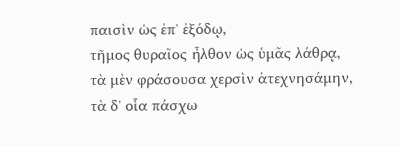παισὶν ὡς ἐπʼ ἐξόδῳ,
τῆμος θυραῖος ἦλθον ὡς ὑμᾶς λάθρᾳ,
τὰ μὲν φράσουσα χερσὶν ἁτεχνησάμην,
τὰ δʼ οἷα πάσχω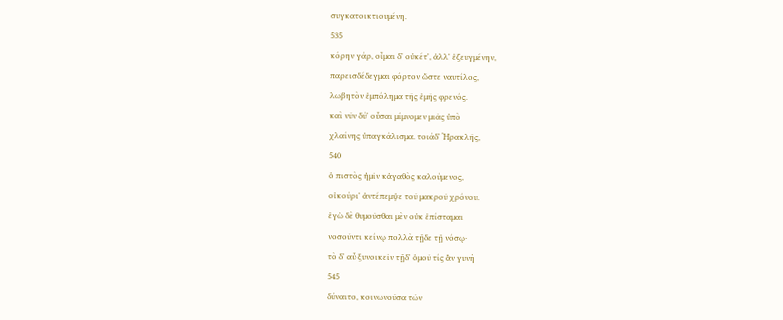συγκατοικτιουμένη.
535
κόρην γάρ, οἶμαι δʼ οὐκέτʼ, ἀλλʼ ἐζευγμένην,
παρεισδέδεγμαι φόρτον ὥστε ναυτίλος,
λωβητὸν ἐμπόλημα τῆς ἐμῆς φρενός.
καὶ νῦν δύʼ οὖσαι μίμνομεν μιᾶς ὑπὸ
χλαίνης ὑπαγκάλισμα. τοιάδʼ Ἡρακλῆς,
540
ὁ πιστὸς ἡμῖν κἀγαθὸς καλούμενος,
οἰκούριʼ ἀντέπεμψε τοῦ μακροῦ χρόνου.
ἐγὼ δὲ θυμοῦσθαι μὲν οὐκ ἐπίσταμαι
νοσοῦντι κείνῳ πολλὰ τῇδε τῇ νόσῳ·
τὸ δʼ αὖ ξυνοικεῖν τῇδʼ ὁμοῦ τίς ἂν γυνὴ
545
δύναιτο, κοινωνοῦσα τῶν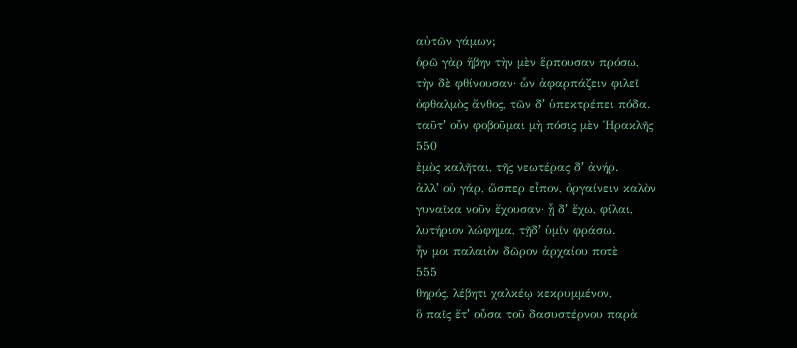αὐτῶν γάμων;
ὁρῶ γὰρ ἥβην τὴν μὲν ἕρπουσαν πρόσω,
τὴν δὲ φθίνουσαν· ὧν ἀφαρπάζειν φιλεῖ
ὀφθαλμὸς ἄνθος, τῶν δʼ ὑπεκτρέπει πόδα.
ταῦτʼ οὖν φοβοῦμαι μὴ πόσις μὲν Ἡρακλῆς
550
ἐμὸς καλῆται, τῆς νεωτέρας δʼ ἀνήρ.
ἀλλʼ οὐ γάρ, ὥσπερ εἶπον, ὀργαίνειν καλὸν
γυναῖκα νοῦν ἔχουσαν· ᾗ δʼ ἔχω, φίλαι,
λυτήριον λώφημα, τῇδʼ ὑμῖν φράσω.
ἦν μοι παλαιὸν δῶρον ἀρχαίου ποτὲ
555
θηρός, λέβητι χαλκέῳ κεκρυμμένον,
ὃ παῖς ἔτʼ οὖσα τοῦ δασυστέρνου παρὰ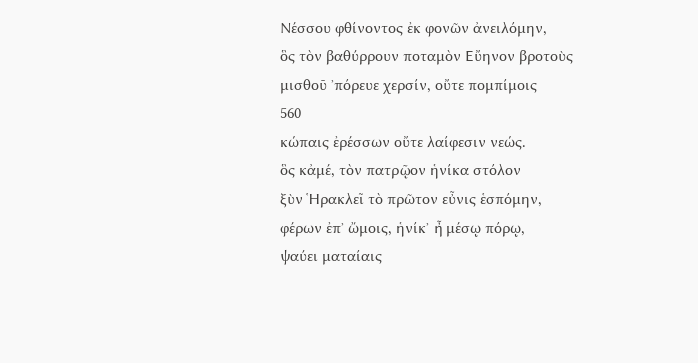Νέσσου φθίνοντος ἐκ φονῶν ἀνειλόμην,
ὃς τὸν βαθύρρουν ποταμὸν Εὔηνον βροτοὺς
μισθοῦ ʼπόρευε χερσίν, οὔτε πομπίμοις
560
κώπαις ἐρέσσων οὔτε λαίφεσιν νεώς.
ὃς κἀμέ, τὸν πατρῷον ἡνίκα στόλον
ξὺν Ἡρακλεῖ τὸ πρῶτον εὖνις ἑσπόμην,
φέρων ἐπʼ ὤμοις, ἡνίκʼ ἦ μέσῳ πόρῳ,
ψαύει ματαίαις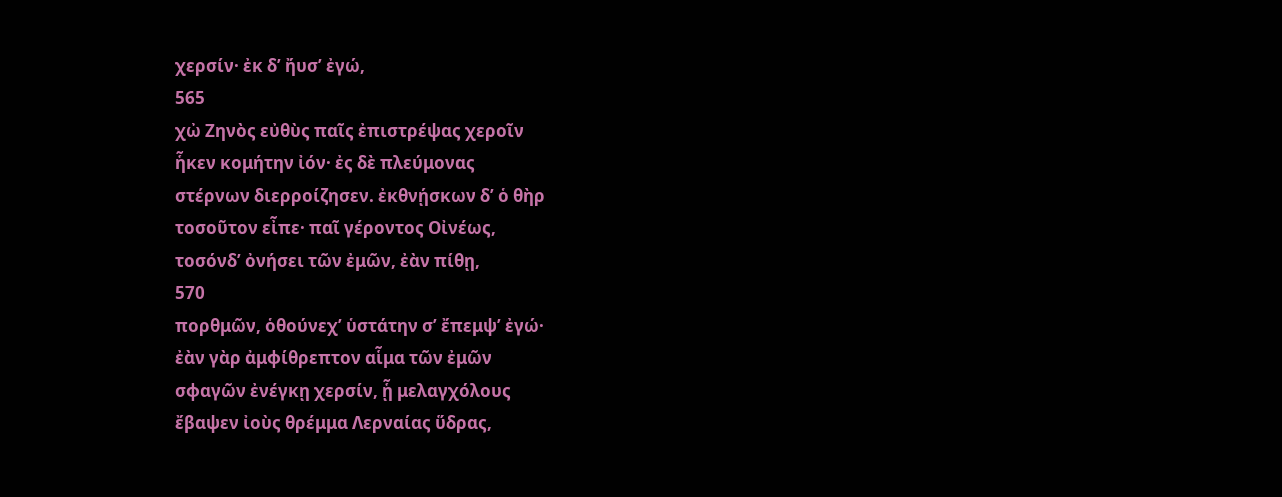χερσίν· ἐκ δʼ ἤυσʼ ἐγώ,
565
χὠ Ζηνὸς εὐθὺς παῖς ἐπιστρέψας χεροῖν
ἧκεν κομήτην ἰόν· ἐς δὲ πλεύμονας
στέρνων διερροίζησεν. ἐκθνῄσκων δʼ ὁ θὴρ
τοσοῦτον εἶπε· παῖ γέροντος Οἰνέως,
τοσόνδʼ ὀνήσει τῶν ἐμῶν, ἐὰν πίθῃ,
570
πορθμῶν, ὁθούνεχʼ ὑστάτην σʼ ἔπεμψʼ ἐγώ·
ἐὰν γὰρ ἀμφίθρεπτον αἷμα τῶν ἐμῶν
σφαγῶν ἐνέγκῃ χερσίν, ᾗ μελαγχόλους
ἔβαψεν ἰοὺς θρέμμα Λερναίας ὕδρας,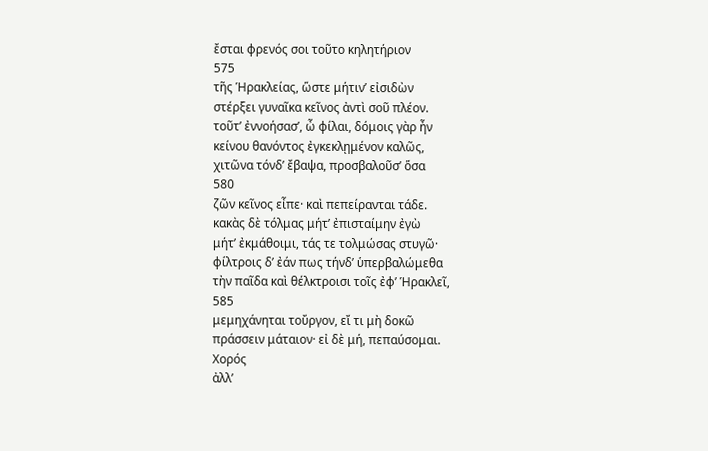ἔσται φρενός σοι τοῦτο κηλητήριον
575
τῆς Ἡρακλείας, ὥστε μήτινʼ εἰσιδὼν
στέρξει γυναῖκα κεῖνος ἀντὶ σοῦ πλέον.
τοῦτʼ ἐννοήσασʼ, ὦ φίλαι, δόμοις γὰρ ἦν
κείνου θανόντος ἐγκεκλῃμένον καλῶς,
χιτῶνα τόνδʼ ἔβαψα, προσβαλοῦσʼ ὅσα
580
ζῶν κεῖνος εἶπε· καὶ πεπείρανται τάδε.
κακὰς δὲ τόλμας μήτʼ ἐπισταίμην ἐγὼ
μήτʼ ἐκμάθοιμι, τάς τε τολμώσας στυγῶ·
φίλτροις δʼ ἐάν πως τήνδʼ ὑπερβαλώμεθα
τὴν παῖδα καὶ θέλκτροισι τοῖς ἐφʼ Ἡρακλεῖ,
585
μεμηχάνηται τοὔργον, εἴ τι μὴ δοκῶ
πράσσειν μάταιον· εἰ δὲ μή, πεπαύσομαι.
Χορός
ἀλλʼ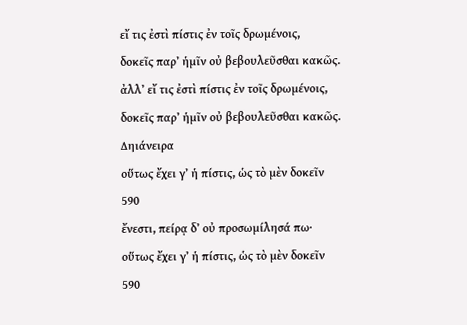εἴ τις ἐστὶ πίστις ἐν τοῖς δρωμένοις,
δοκεῖς παρʼ ἡμῖν οὐ βεβουλεῦσθαι κακῶς.
ἀλλʼ εἴ τις ἐστὶ πίστις ἐν τοῖς δρωμένοις,
δοκεῖς παρʼ ἡμῖν οὐ βεβουλεῦσθαι κακῶς.
Δηιάνειρα
οὕτως ἔχει γʼ ἡ πίστις, ὡς τὸ μὲν δοκεῖν
590
ἔνεστι, πείρᾳ δʼ οὐ προσωμίλησά πω·
οὕτως ἔχει γʼ ἡ πίστις, ὡς τὸ μὲν δοκεῖν
590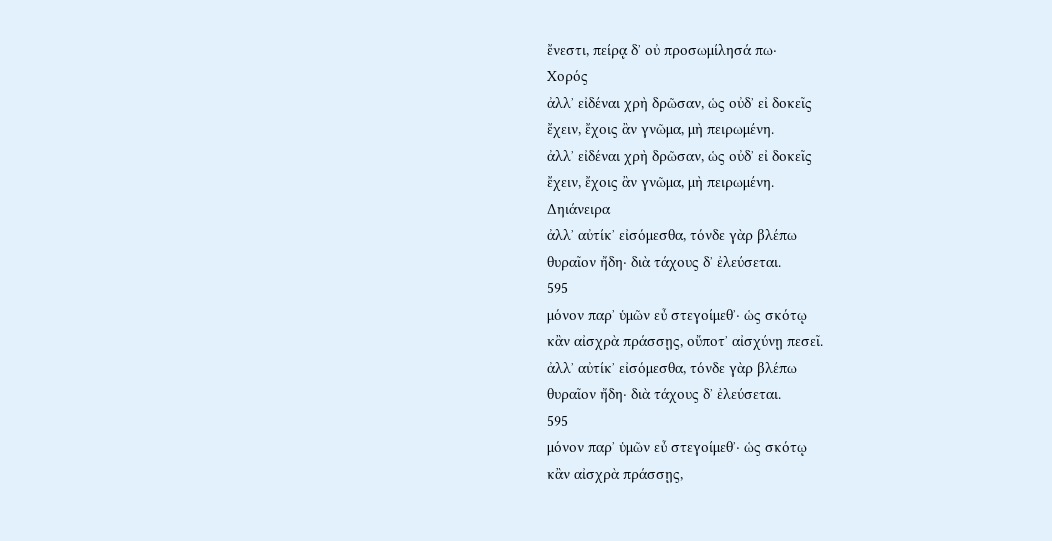ἔνεστι, πείρᾳ δʼ οὐ προσωμίλησά πω·
Χορός
ἀλλʼ εἰδέναι χρὴ δρῶσαν, ὡς οὐδʼ εἰ δοκεῖς
ἔχειν, ἔχοις ἂν γνῶμα, μὴ πειρωμένη.
ἀλλʼ εἰδέναι χρὴ δρῶσαν, ὡς οὐδʼ εἰ δοκεῖς
ἔχειν, ἔχοις ἂν γνῶμα, μὴ πειρωμένη.
Δηιάνειρα
ἀλλʼ αὐτίκʼ εἰσόμεσθα, τόνδε γὰρ βλέπω
θυραῖον ἤδη· διὰ τάχους δʼ ἐλεύσεται.
595
μόνον παρʼ ὑμῶν εὖ στεγοίμεθʼ· ὡς σκότῳ
κἂν αἰσχρὰ πράσσῃς, οὔποτʼ αἰσχύνῃ πεσεῖ.
ἀλλʼ αὐτίκʼ εἰσόμεσθα, τόνδε γὰρ βλέπω
θυραῖον ἤδη· διὰ τάχους δʼ ἐλεύσεται.
595
μόνον παρʼ ὑμῶν εὖ στεγοίμεθʼ· ὡς σκότῳ
κἂν αἰσχρὰ πράσσῃς,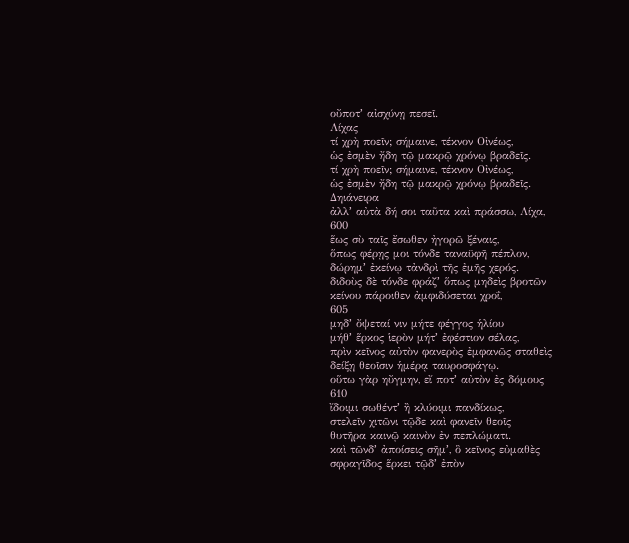οὔποτʼ αἰσχύνῃ πεσεῖ.
Λίχας
τί χρὴ ποεῖν; σήμαινε, τέκνον Οἰνέως,
ὡς ἐσμὲν ἤδη τῷ μακρῷ χρόνῳ βραδεῖς.
τί χρὴ ποεῖν; σήμαινε, τέκνον Οἰνέως,
ὡς ἐσμὲν ἤδη τῷ μακρῷ χρόνῳ βραδεῖς.
Δηιάνειρα
ἀλλʼ αὐτὰ δή σοι ταῦτα καὶ πράσσω, Λίχα,
600
ἕως σὺ ταῖς ἔσωθεν ἠγορῶ ξέναις,
ὅπως φέρῃς μοι τόνδε ταναϋφῆ πέπλον,
δώρημʼ ἐκείνῳ τἀνδρὶ τῆς ἐμῆς χερός.
διδοὺς δὲ τόνδε φράζʼ ὅπως μηδεὶς βροτῶν
κείνου πάροιθεν ἀμφιδύσεται χροΐ,
605
μηδʼ ὄψεταί νιν μήτε φέγγος ἡλίου
μήθʼ ἕρκος ἱερὸν μήτʼ ἐφέστιον σέλας,
πρὶν κεῖνος αὐτὸν φανερὸς ἐμφανῶς σταθεὶς
δείξῃ θεοῖσιν ἡμέρᾳ ταυροσφάγῳ.
οὕτω γὰρ ηὔγμην, εἴ ποτʼ αὐτὸν ἐς δόμους
610
ἴδοιμι σωθέντʼ ἢ κλύοιμι πανδίκως,
στελεῖν χιτῶνι τῷδε καὶ φανεῖν θεοῖς
θυτῆρα καινῷ καινὸν ἐν πεπλώματι.
καὶ τῶνδʼ ἀποίσεις σῆμʼ, ὃ κεῖνος εὐμαθὲς
σφραγῖδος ἕρκει τῷδʼ ἐπὸν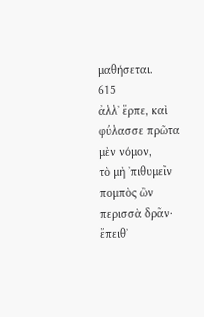μαθήσεται.
615
ἀλλʼ ἕρπε, καὶ φύλασσε πρῶτα μὲν νόμον,
τὸ μὴ ʼπιθυμεῖν πομπὸς ὢν περισσὰ δρᾶν·
ἔπειθʼ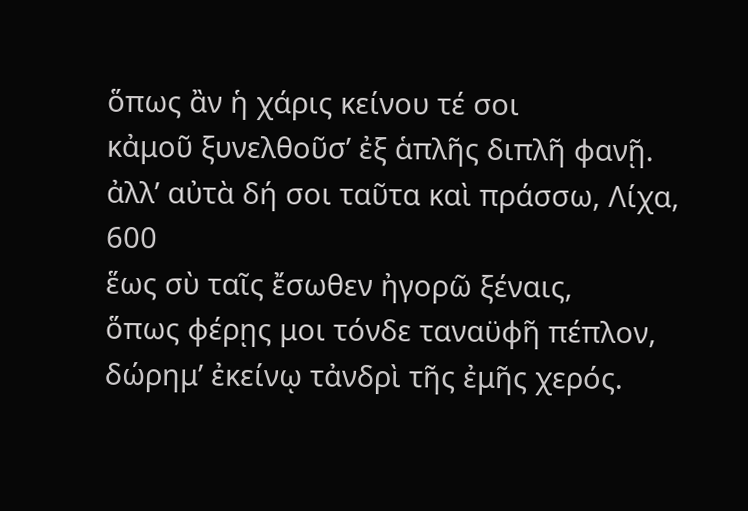ὅπως ἂν ἡ χάρις κείνου τέ σοι
κἀμοῦ ξυνελθοῦσʼ ἐξ ἁπλῆς διπλῆ φανῇ.
ἀλλʼ αὐτὰ δή σοι ταῦτα καὶ πράσσω, Λίχα,
600
ἕως σὺ ταῖς ἔσωθεν ἠγορῶ ξέναις,
ὅπως φέρῃς μοι τόνδε ταναϋφῆ πέπλον,
δώρημʼ ἐκείνῳ τἀνδρὶ τῆς ἐμῆς χερός.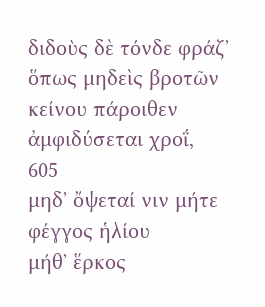διδοὺς δὲ τόνδε φράζʼ ὅπως μηδεὶς βροτῶν
κείνου πάροιθεν ἀμφιδύσεται χροΐ,
605
μηδʼ ὄψεταί νιν μήτε φέγγος ἡλίου
μήθʼ ἕρκος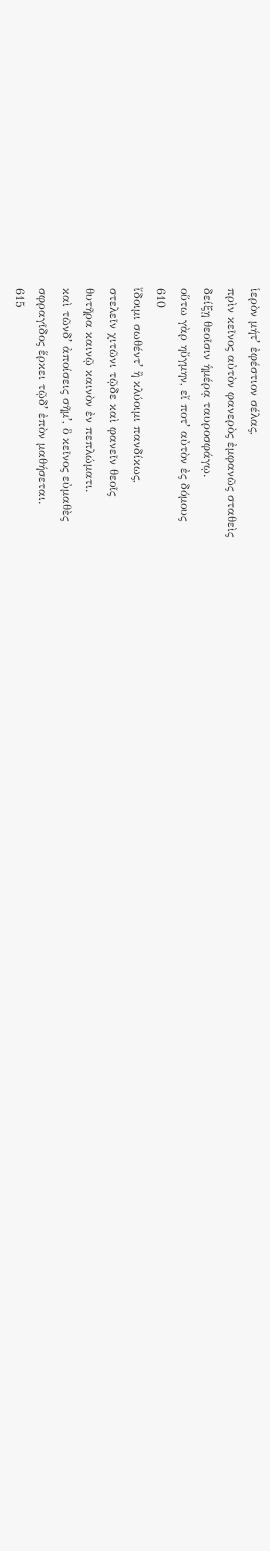ἱερὸν μήτʼ ἐφέστιον σέλας,
πρὶν κεῖνος αὐτὸν φανερὸς ἐμφανῶς σταθεὶς
δείξῃ θεοῖσιν ἡμέρᾳ ταυροσφάγῳ.
οὕτω γὰρ ηὔγμην, εἴ ποτʼ αὐτὸν ἐς δόμους
610
ἴδοιμι σωθέντʼ ἢ κλύοιμι πανδίκως,
στελεῖν χιτῶνι τῷδε καὶ φανεῖν θεοῖς
θυτῆρα καινῷ καινὸν ἐν πεπλώματι.
καὶ τῶνδʼ ἀποίσεις σῆμʼ, ὃ κεῖνος εὐμαθὲς
σφραγῖδος ἕρκει τῷδʼ ἐπὸν μαθήσεται.
615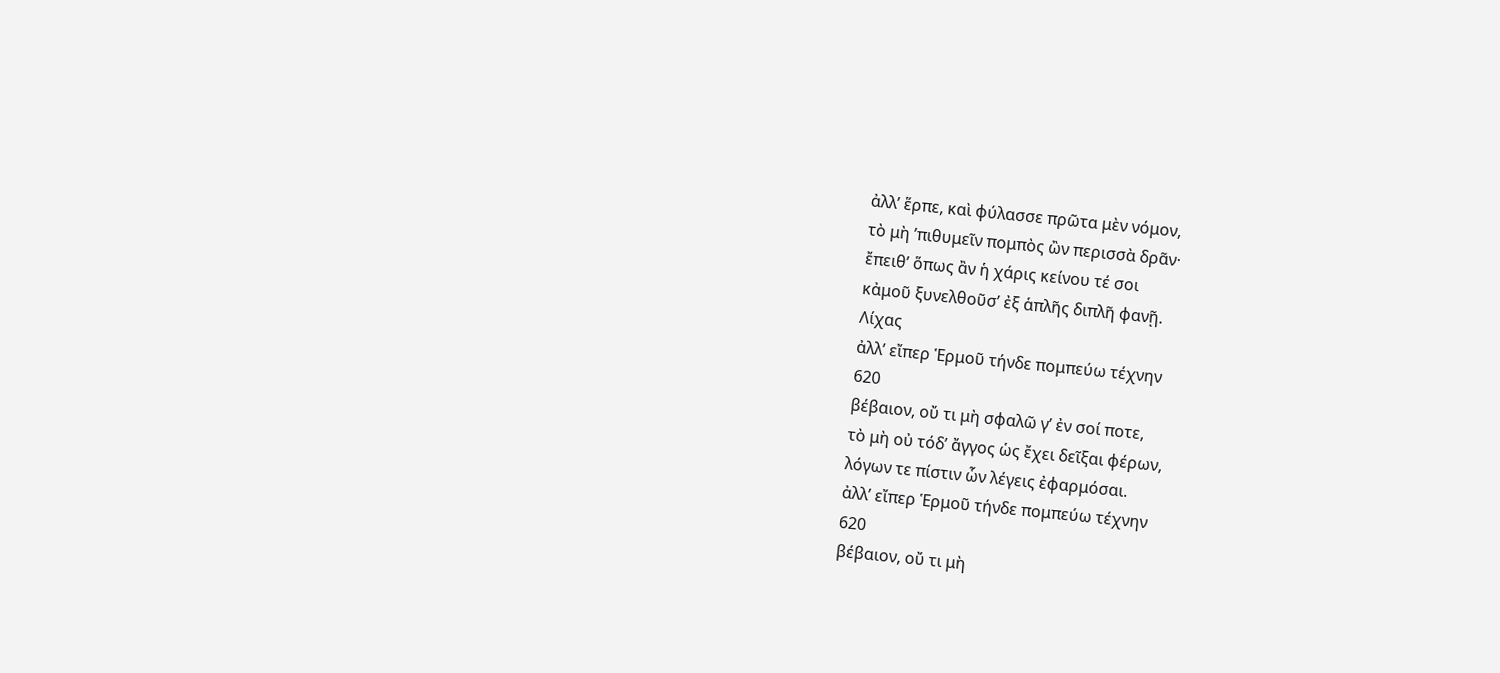ἀλλʼ ἕρπε, καὶ φύλασσε πρῶτα μὲν νόμον,
τὸ μὴ ʼπιθυμεῖν πομπὸς ὢν περισσὰ δρᾶν·
ἔπειθʼ ὅπως ἂν ἡ χάρις κείνου τέ σοι
κἀμοῦ ξυνελθοῦσʼ ἐξ ἁπλῆς διπλῆ φανῇ.
Λίχας
ἀλλʼ εἴπερ Ἑρμοῦ τήνδε πομπεύω τέχνην
620
βέβαιον, οὔ τι μὴ σφαλῶ γʼ ἐν σοί ποτε,
τὸ μὴ οὐ τόδʼ ἄγγος ὡς ἔχει δεῖξαι φέρων,
λόγων τε πίστιν ὧν λέγεις ἐφαρμόσαι.
ἀλλʼ εἴπερ Ἑρμοῦ τήνδε πομπεύω τέχνην
620
βέβαιον, οὔ τι μὴ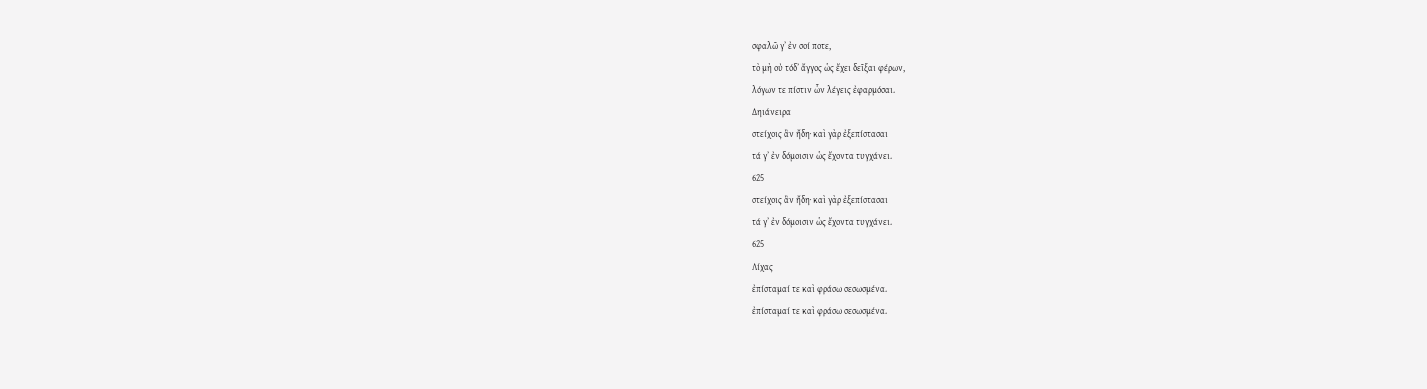σφαλῶ γʼ ἐν σοί ποτε,
τὸ μὴ οὐ τόδʼ ἄγγος ὡς ἔχει δεῖξαι φέρων,
λόγων τε πίστιν ὧν λέγεις ἐφαρμόσαι.
Δηιάνειρα
στείχοις ἂν ἤδη· καὶ γὰρ ἐξεπίστασαι
τά γʼ ἐν δόμοισιν ὡς ἔχοντα τυγχάνει.
625
στείχοις ἂν ἤδη· καὶ γὰρ ἐξεπίστασαι
τά γʼ ἐν δόμοισιν ὡς ἔχοντα τυγχάνει.
625
Λίχας
ἐπίσταμαί τε καὶ φράσω σεσωσμένα.
ἐπίσταμαί τε καὶ φράσω σεσωσμένα.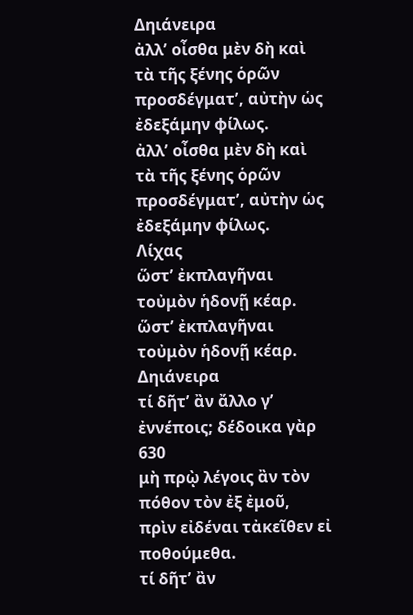Δηιάνειρα
ἀλλʼ οἶσθα μὲν δὴ καὶ τὰ τῆς ξένης ὁρῶν
προσδέγματʼ, αὐτὴν ὡς ἐδεξάμην φίλως.
ἀλλʼ οἶσθα μὲν δὴ καὶ τὰ τῆς ξένης ὁρῶν
προσδέγματʼ, αὐτὴν ὡς ἐδεξάμην φίλως.
Λίχας
ὥστʼ ἐκπλαγῆναι τοὐμὸν ἡδονῇ κέαρ.
ὥστʼ ἐκπλαγῆναι τοὐμὸν ἡδονῇ κέαρ.
Δηιάνειρα
τί δῆτʼ ἂν ἄλλο γʼ ἐννέποις; δέδοικα γὰρ
630
μὴ πρῲ λέγοις ἂν τὸν πόθον τὸν ἐξ ἐμοῦ,
πρὶν εἰδέναι τἀκεῖθεν εἰ ποθούμεθα.
τί δῆτʼ ἂν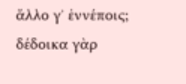ἄλλο γʼ ἐννέποις; δέδοικα γὰρ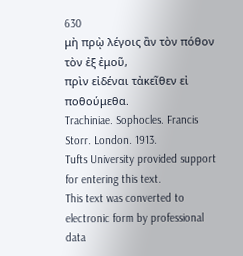630
μὴ πρῲ λέγοις ἂν τὸν πόθον τὸν ἐξ ἐμοῦ,
πρὶν εἰδέναι τἀκεῖθεν εἰ ποθούμεθα.
Trachiniae. Sophocles. Francis Storr. London. 1913.
Tufts University provided support for entering this text.
This text was converted to electronic form by professional data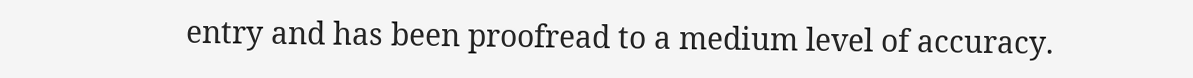entry and has been proofread to a medium level of accuracy.